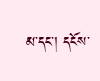མ་དང་། དངོས་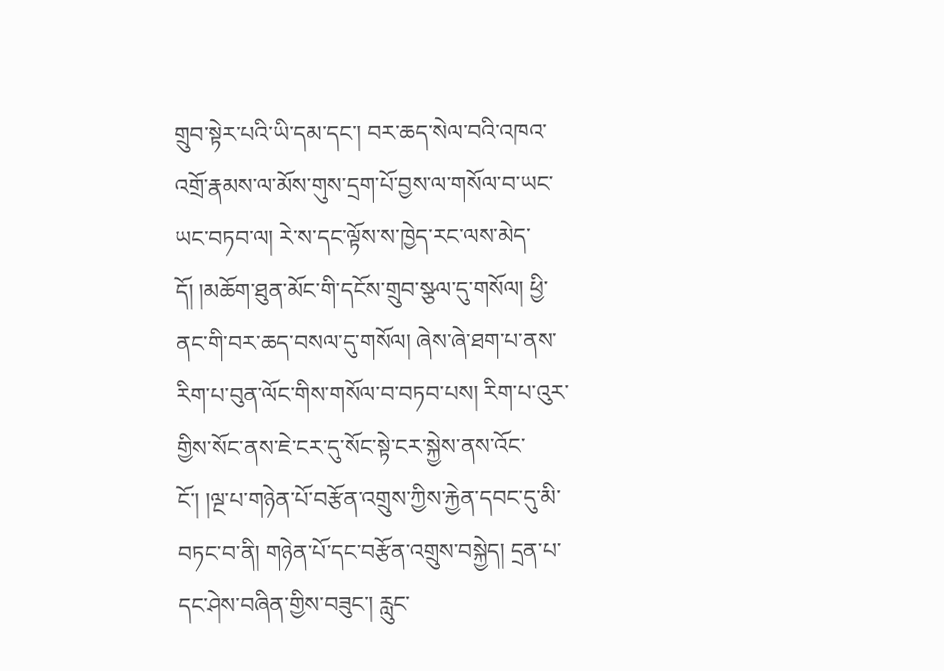གྲུབ་སྟེར་པའི་ཡི་དམ་དང་། བར་ཆད་སེལ་བའི་འཁའ་འགྲོ་རྣམས་ལ་མོས་གུས་དྲག་པོ་བྱས་ལ་གསོལ་བ་ཡང་ཡང་བཏབ་ལ། རེ་ས་དང་ལྟོས་ས་ཁྱེད་རང་ལས་མེད་དོ། །མཆོག་ཐུན་མོང་གི་དངོས་གྲུབ་སྩལ་དུ་གསོལ། ཕྱི་ནང་གི་བར་ཆད་བསལ་དུ་གསོལ། ཞེས་ཞེ་ཐག་པ་ནས་རིག་པ་བུན་ལོང་གིས་གསོལ་བ་བཏབ་པས། རིག་པ་འུར་གྱིས་སོང་ནས་ཇེ་ངར་དུ་སོང་སྟེ་ངར་སྐྱེས་ནས་འོང་ངོ་། །ལྔ་པ་གཉེན་པོ་བརྩོན་འགྲུས་ཀྱིས་རྐྱེན་དབང་དུ་མི་བཏང་བ་ནི། གཉེན་པོ་དང་བརྩོན་འགྲུས་བསྐྱེད། དྲན་པ་དང་ཤེས་བཞིན་གྱིས་བཟུང་། རླུང་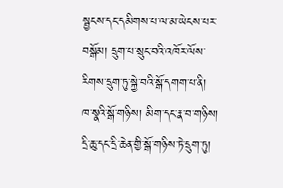སྦྱངས་དང་དམིགས་པ་ལ་མ་ཡེངས་པར་བསྒོམ། དྲུག་པ་སྲུང་བའི་འཁོར་ལོས་རིགས་དྲུག་ཏུ་སྐྱེ་བའི་སྒོ་དགག་པ་ནི། ཁ་སྣའི་སྒོ་གཉིས། མིག་དང་རྣ་བ་གཉིས། དྲི་ཆུ་དང་དྲི་ཆེན་གྱི་སྒོ་གཉིས་ཏེ་དྲུག་ཏུ།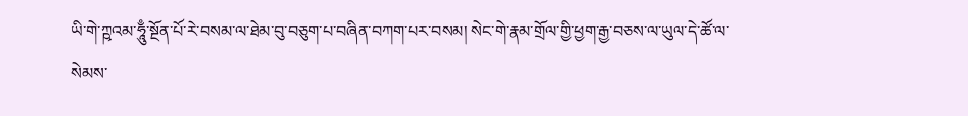ཡི་གེ་ཀྵའམ་ཧཱུྃ་སྔོན་པོ་རེ་བསམ་ལ་ཐེམ་བུ་བཅུག་པ་བཞིན་བཀག་པར་བསམ། སེང་གེ་རྣམ་གྲོལ་གྱི་ཕྱག་རྒྱ་བཅས་ལ་ཡུལ་དེ་ཚོ་ལ་སེམས་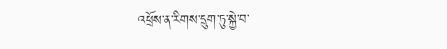འཕྲོས་ན་རིགས་དྲུག་ཏུ་སྐྱེ་བ་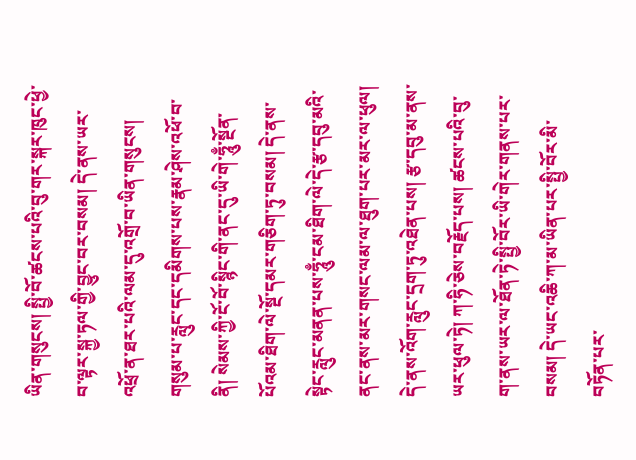ཡིན་གསུངས། སྤྱི་བོ་ཚངས་པའི་བུ་གར་སྐར་ཁུང་ཕྱེ་བ་ལྟར་སྐྱ་ཏལ་གྱི་བྱུང་བར་བསམ། དེ་ནས་ཡར་འཕྲོ་ན་ཐར་པའི་ལམ་དུ་འགྲོ་བ་ཡིན་གསུངས། གསུམ་པ་རླུང་དང་དམིགས་པས་རྣམ་ཤེས་འཕོ་བ་ནི། སེམས་ཀྱི་ངོ་བོ་སྙིང་གི་ནང་དུ་ཡི་གེ་ཧཱུྃ་སྔོན་པོའམ་ཐིག་ལེ་སྔོ་དམར་གཅིག་ཏུ་བསམ། དེ་ནས་སྟེང་རླུང་མནན་པས་ཧཱུྃ་ངམ་ཐིག་ལེ་དེ་རྩ་དབུ་མའི་ནང་ནས་མར་གསང་ལམ་ལ་ཐུག་པར་མར་ལ་ཕུལ། དེ་ནས་འོག་རླུང་དྲག་ཏུ་འཐེན་པས། རྩ་དབུ་མ་ནས་ཡར་ཕུལ་ཏེ། ཀ་ཧི་ཅེས་བརྗོད་པས། ཚངས་པའི་བུ་ག་ནས་ཡར་ལ་ཐོན་ཏེ་སྤྱི་བོར་ཡི་གེར་གནས་པར་བསམ། དེ་ཡང་འཆི་ཀ་མ་ཡིན་པར་སྤྱི་བོར་མི་བཏོན་པར་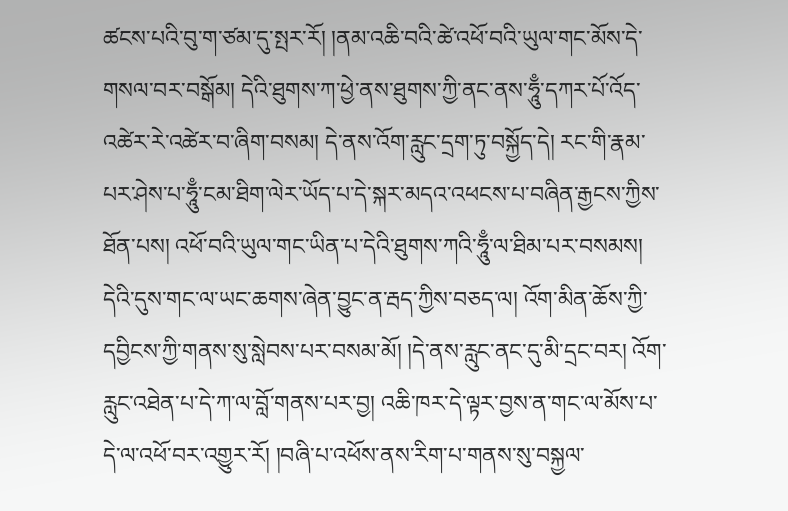ཚངས་པའི་བུ་ག་ཙམ་དུ་སྤར་རོ། །ནམ་འཆི་བའི་ཚེ་འཕོ་བའི་ཡུལ་གང་མོས་དེ་གསལ་བར་བསྒོམ། དེའི་ཐུགས་ཀ་ཕྱེ་ནས་ཐུགས་ཀྱི་ནང་ནས་ཧཱུྃ་དཀར་པོ་འོད་འཚེར་རེ་འཚེར་བ་ཞིག་བསམ། དེ་ནས་འོག་རླུང་དྲག་ཏུ་བསྐྱོད་དེ། རང་གི་རྣམ་པར་ཤེས་པ་ཧཱུྃ་ངམ་ཐིག་ལེར་ཡོད་པ་དེ་སྐར་མདའ་འཕངས་པ་བཞིན་རྒྱངས་ཀྱིས་ཐོན་པས། འཕོ་བའི་ཡུལ་གང་ཡིན་པ་དེའི་ཐུགས་ཀའི་ཧཱུྃ་ལ་ཐིམ་པར་བསམས། དེའི་དུས་གང་ལ་ཡང་ཆགས་ཞེན་བྱུང་ན་རྦད་ཀྱིས་བཅད་ལ། འོག་མིན་ཆོས་ཀྱི་དབྱིངས་ཀྱི་གནས་སུ་སླེབས་པར་བསམ་མོ། །དེ་ནས་རླུང་ནང་དུ་མི་དྲང་བར། འོག་རླུང་འཐེན་པ་དེ་ཀ་ལ་བློ་གནས་པར་བྱ། འཆི་ཁར་དེ་ལྟར་བྱས་ན་གང་ལ་མོས་པ་དེ་ལ་འཕོ་བར་འགྱུར་རོ། །བཞི་པ་འཕོས་ནས་རིག་པ་གནས་སུ་བསྐྱལ་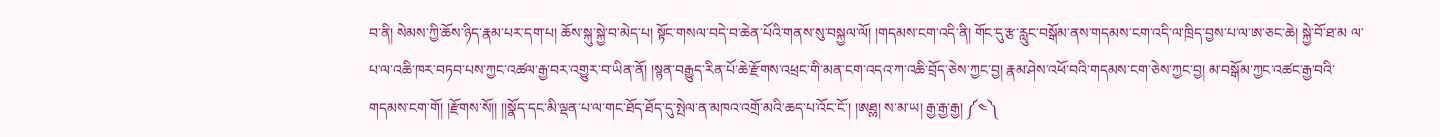བ་ནི། སེམས་ཀྱི་ཆོས་ཉིད་རྣམ་པར་དག་པ། ཆོས་སྐུ་སྐྱེ་བ་མེད་པ། སྟོང་གསལ་བདེ་བ་ཆེན་པོའི་གནས་སུ་བསྐྱལ་ལོ། །གདམས་ངག་འདི་ནི། གོང་དུ་རྩ་རླུང་བསྒོམ་ནས་གདམས་ངག་འདི་ལ་ཁྲིད་བྱས་པ་ལ་ཨ་ཅང་ཆེ། སྐྱེ་བོ་ཐ་མ ལ་པ་ལ་འཆི་ཁར་བཏབ་པས་ཀྱང་འཚལ་རྒྱ་བར་འགྱུར་བ་ཡིན་ནོ། །སྙན་བརྒྱུད་རིན་པོ་ཆེ་རྫོགས་འཕྲང་གི་མན་ངག་འདའ་ཀ་འཆི་བྲོད་ཅེས་ཀྱང་བྱ། རྣམ་ཤེས་འཕོ་བའི་གདམས་ངག་ཅེས་ཀྱང་བྱ། མ་བསྒོམ་ཀྱང་འཚང་རྒྱ་བའི་གདམས་ངག་གོ། །རྫོགས་སོ།། །།སྣོད་དང་མི་ལྡན་པ་ལ་གང་ཐོད་ཐོད་དུ་སྤེལ་ན་མཁའ་འགྲོ་མའི་ཆད་པ་འོང་ངོ་། །ཨཐྎ། ས་མ་ཡ། རྒྱ་རྒྱ་རྒྱ། ༼༤༽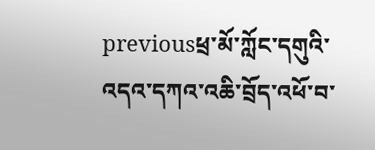previousཕྲ་མོ་ཀློང་དགུའི་འདའ་དཀའ་འཆི་བྲོད་འཕོ་བ་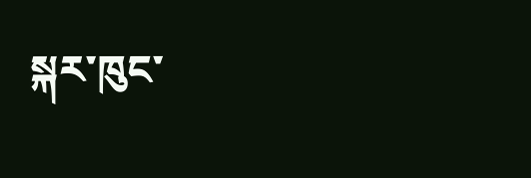སྐར་ཁུང་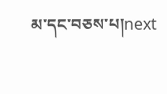མ་དང་བཅས་པ།next